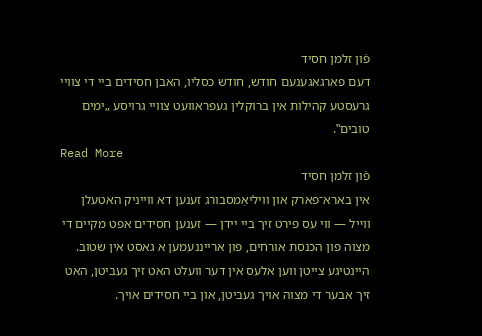פֿון זלמן חסיד
דעם פארגאגענעם חודש, חודש כסליו, האבן חסידים ביי די צוויי גרעסטע קהילות אין ברוקלין געפראוועט צוויי גרויסע „ימים טובים‟.
Read More
פֿון זלמן חסיד
אין בארא־פארק און וויליאַמסבורג זענען דא ווייניק האטעלן ווײל — ווי עס פירט זיך ביי יידן — זענען חסידים אפט מקיים די מצוה פון הכנסת אורחים, פון ארייננעמען א גאסט אין שטוב. היינטיגע צייטן ווען אלעס אין דער וועלט האט זיך געביטן, האט זיך אבער די מצוה אויך געביטן, און ביי חסידים אויך.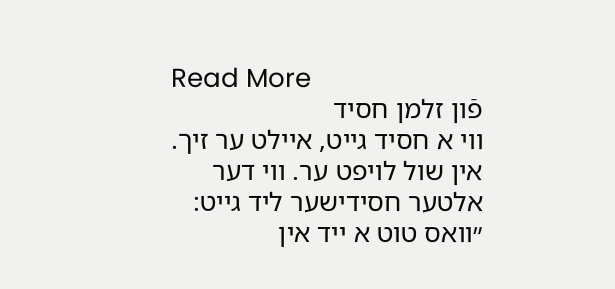Read More
פֿון זלמן חסיד
ווי א חסיד גייט, איילט ער זיך. אין שול לויפט ער. ווי דער אלטער חסידישער ליד גייט: ״וואס טוט א ייד אין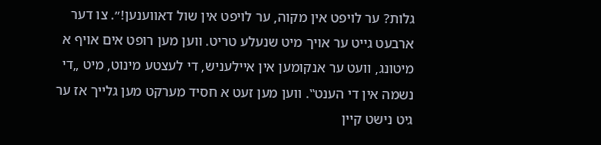גלות? ער לויפט אין מקוה, ער לויפט אין שול דאווענען!״. צו דער ארבעט גייט ער אויך מיט שנעלע טריט. ווען מען רופט אים אויף א מיטונג, וועט ער אנקומען אין איילעניש, די לעצטע מינוט, מיט „די נשמה אין די הענט‟. ווען מען זעט א חסיד מערקט מען גלייך אז ער גיט נישט קיין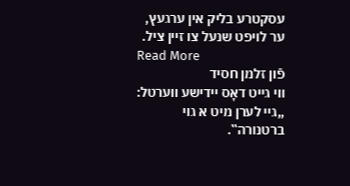עסקטרע בליק אין ערגעץ, ער לויפט שנעל צו זיין ציל.
Read More
פֿון זלמן חסיד
װי גײט דאָס יידישע ווערטל: „גיי לערן מיט א גוי ברטנורה‟.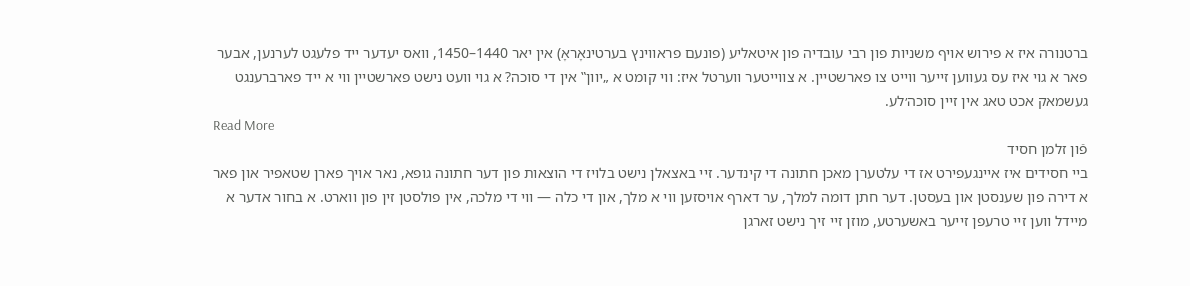ברטנורה איז א פירוש אויף משניות פון רבי עובדיה פון איטאליע (פונעם פראווינץ בערטינאָראָ) אין יאר 1440–1450, וואס יעדער ייד פלעגט לערנען, אבער פאר א גוי איז עס געווען זייער ווייט צו פארשטיין. א צווייטער ווערטל איז: ווי קומט א „יוון‟ אין די סוכה? א גוי וועט נישט פארשטיין װי א ייד פארברענגט געשמאק אכט טאג אין זיין סוכה׳לע.
Read More
פֿון זלמן חסיד
ביי חסידים איז איינגעפירט אז די עלטערן מאכן חתונה די קינדער. זיי באצאלן נישט בלויז די הוצאות פון דער חתונה גופא, נאר אויך פארן שטאפיר און פאר א דירה פון שענסטן און בעסטן. דער חתן דומה למלך, ער דארף אויסזען ווי א מלך, און די כלה — ווי די מלכה, אין פולסטן זין פון ווארט. א בחור אדער א מיידל ווען זיי טרעפן זייער באשערטע, מוזן זיי זיך נישט זארגן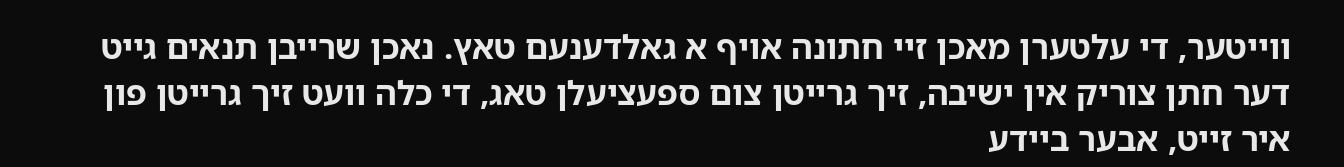ווייטער, די עלטערן מאכן זיי חתונה אויף א גאלדענעם טאץ. נאכן שרייבן תנאים גייט דער חתן צוריק אין ישיבה, זיך גרייטן צום ספעציעלן טאג, די כלה וועט זיך גרייטן פון איר זייט, אבער ביידע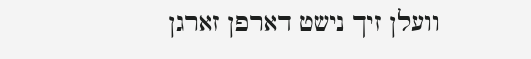וועלן זיך נישט דארפן זארגן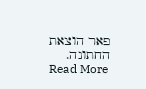פאר הוצאת החתונה.
Read More